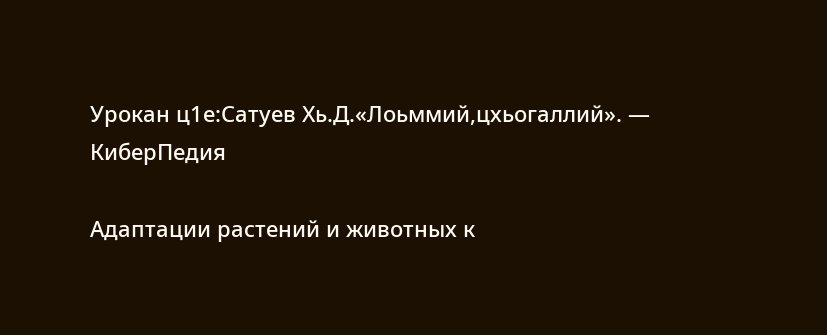Урокан ц1е:Сатуев Хь.Д.«Лоьммий,цхьогаллий». — КиберПедия

Адаптации растений и животных к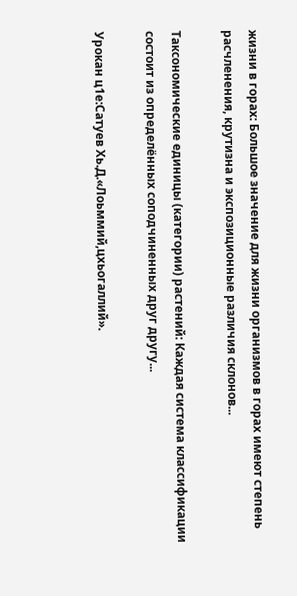жизни в горах: Большое значение для жизни организмов в горах имеют степень расчленения, крутизна и экспозиционные различия склонов...

Таксономические единицы (категории) растений: Каждая система классификации состоит из определённых соподчиненных друг другу...

Урокан ц1е:Сатуев Хь.Д.«Лоьммий,цхьогаллий».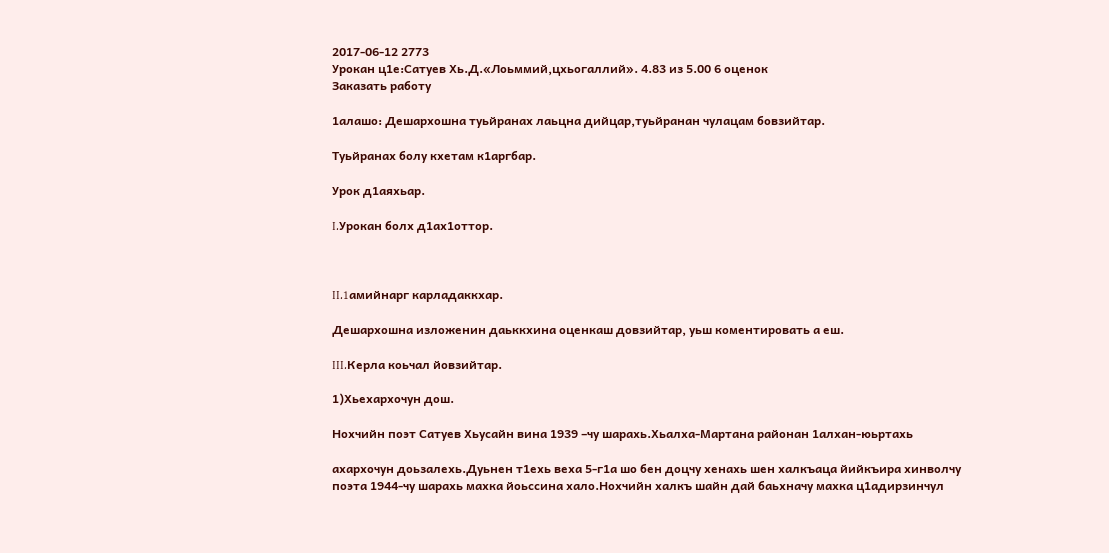2017-06-12 2773
Урокан ц1е:Сатуев Хь.Д.«Лоьммий,цхьогаллий». 4.83 из 5.00 6 оценок
Заказать работу

1алашо: Дешархошна туьйранах лаьцна дийцар,туьйранан чулацам бовзийтар.

Туьйранах болу кхетам к1аргбар.

Урок д1аяхьар.

Ι.Урокан болх д1ах1оттор.



ΙΙ.1амийнарг карладаккхар.

Дешархошна изложенин даьккхина оценкаш довзийтар, уьш коментировать а еш.

ΙΙΙ.Керла коьчал йовзийтар.

1)Хьехархочун дош.

Нохчийн поэт Сатуев Хьусайн вина 1939 –чу шарахь.Хьалха-Мартана районан 1алхан-юьртахь

ахархочун доьзалехь.Дуьнен т1ехь веха 5-г1а шо бен доцчу хенахь шен халкъаца йийкъира хинволчу поэта 1944-чу шарахь махка йоьссина хало.Нохчийн халкъ шайн дай баьхначу махка ц1адирзинчул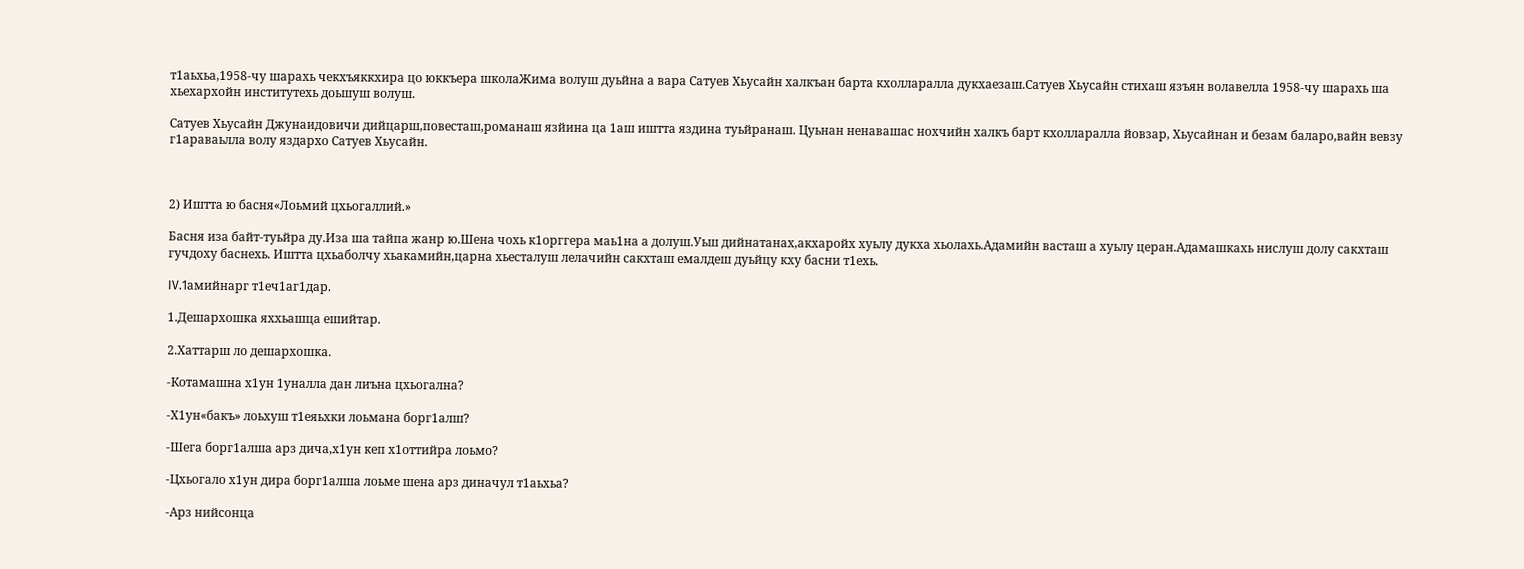т1аьхьа,1958-чу шарахь чекхъяккхира цо юккъера школаЖима волуш дуьйна а вара Сатуев Хьусайн халкъан барта кхолларалла дукхаезаш.Сатуев Хьусайн стихаш язъян волавелла 1958-чу шарахь ша хьехархойн институтехь доьшуш волуш.

Сатуев Хьусайн Джунаидовичи дийцарш,повесташ,романаш язйина ца 1аш иштта яздина туьйранаш. Цуьнан ненавашас нохчийн халкъ барт кхолларалла йовзар, Хьусайнан и безам баларо,вайн вевзу г1араваьлла волу яздархо Сатуев Хьусайн.



2) Иштта ю басня«Лоьмий цхьогаллий.»

Басня иза байт-туьйра ду.Иза ша тайпа жанр ю.Шена чохь к1орггера маь1на а долуш.Уьш дийнатанах,акхаройх хуьлу дукха хьолахь.Адамийн васташ а хуьлу церан.Адамашкахь нислуш долу сакхташ гучдоху баснехь. Иштта цхьаболчу хьакамийн,царна хьесталуш лелачийн сакхташ емалдеш дуьйцу кху басни т1ехь.

ΙV.1амийнарг т1еч1аг1дар.

1.Дешархошка яххьашца ешийтар.

2.Хаттарш ло дешархошка.

-Котамашна х1ун 1уналла дан лиъна цхьогална?

-Х1ун«бакъ» лоьхуш т1еяьхки лоьмана борг1алш?

-Шега борг1алша арз дича,х1ун кеп х1оттийра лоьмо?

-Цхьогало х1ун дира борг1алша лоьме шена арз диначул т1аьхьа?

-Арз нийсонца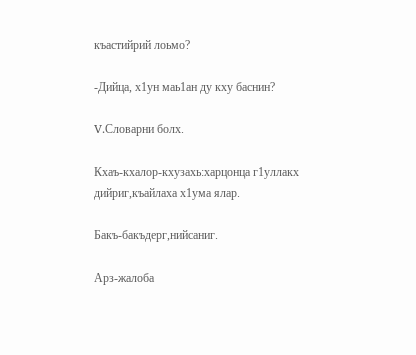къастийрий лоьмо?

-Дийца, х1ун маь1ан ду кху баснин?

V.Словарни болх.

Кхаъ-кхалор-кхузахь:харцонца г1уллакх дийриг,къайлаха х1ума ялар.

Бакъ-бакъдерг,нийсаниг.

Арз-жалоба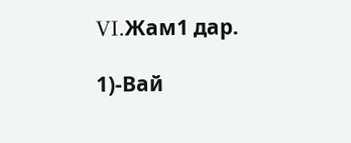VΙ.Жам1 дар.

1)-Вай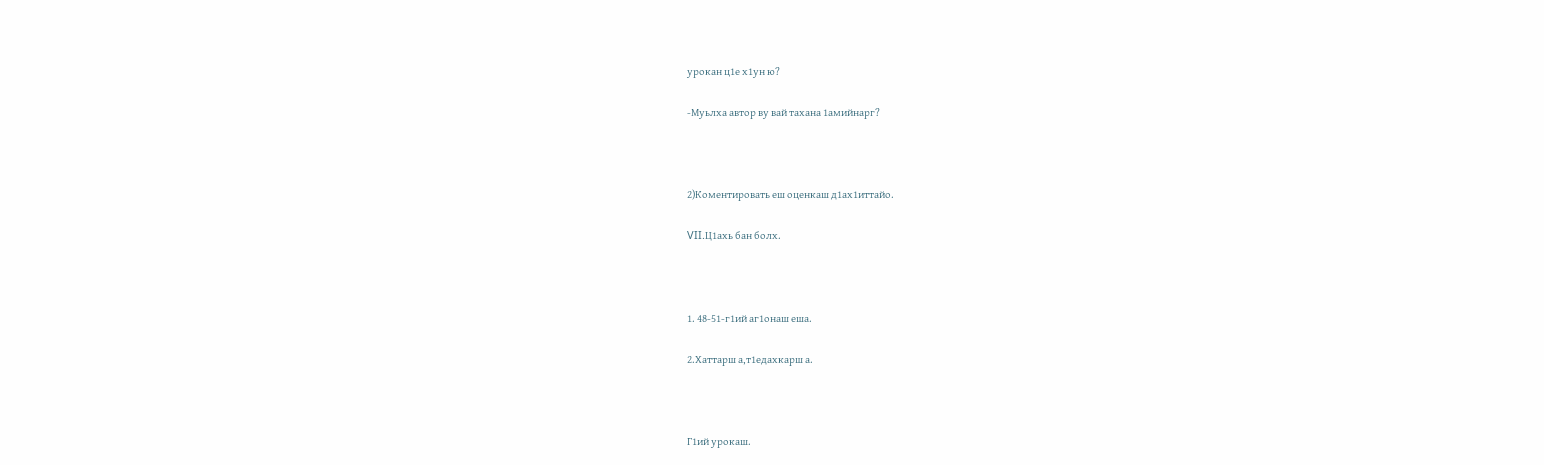урокан ц1е х1ун ю?

-Муьлха автор ву вай тахана 1амийнарг?



2)Коментировать еш оценкаш д1ах1иттайо.

VΙΙ.Ц1ахь бан болх.



1. 48-51-г1ий аг1онаш еша.

2.Хаттарш а,т1едахкарш а.



Г1ий урокаш.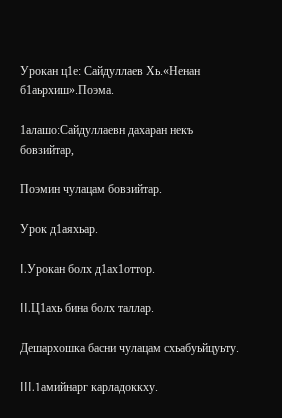Урокан ц1е: Сайдуллаев Хь.«Ненан б1аьрхиш».Поэма.

1алашо:Сайдуллаевн дахаран некъ бовзийтар,

Поэмин чулацам бовзийтар.

Урок д1аяхьар.

Ι.Урокан болх д1ах1оттор.

ΙΙ.Ц1ахь бина болх таллар.

Дешархошка басни чулацам схьабуьйцуьту.

ΙΙΙ.1амийнарг карладоккху.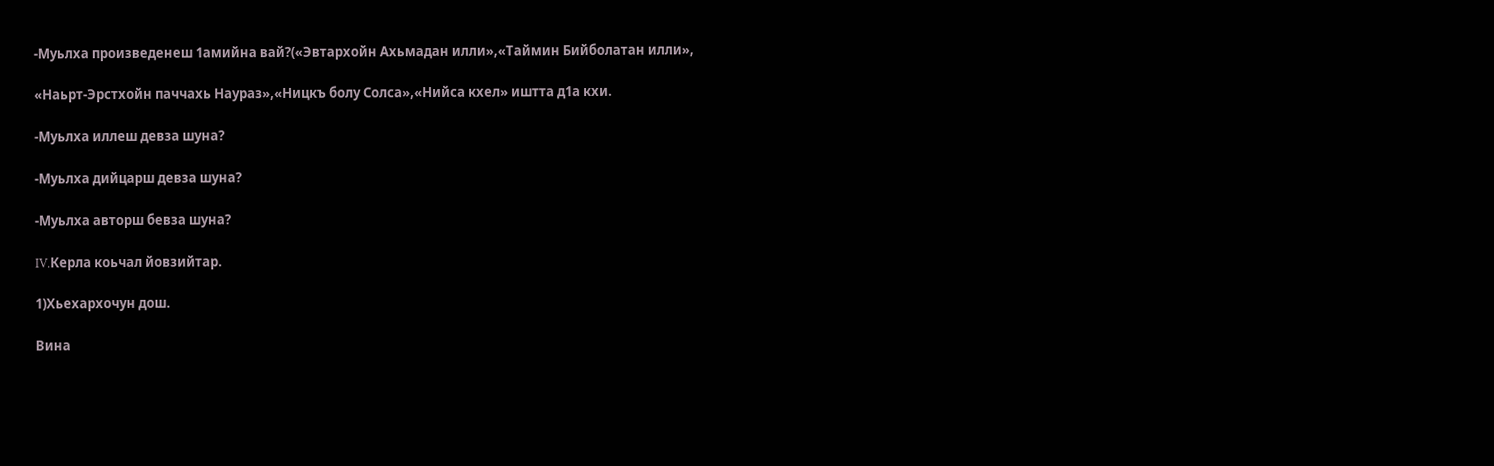-Муьлха произведенеш 1амийна вай?(«Эвтархойн Ахьмадан илли»,«Таймин Бийболатан илли»,

«Наьрт-Эрстхойн паччахь Наураз»,«Ницкъ болу Солса»,«Нийса кхел» иштта д1а кхи.

-Муьлха иллеш девза шуна?

-Муьлха дийцарш девза шуна?

-Муьлха авторш бевза шуна?

ΙV.Керла коьчал йовзийтар.

1)Хьехархочун дош.

Вина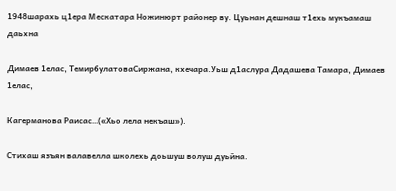1948шарахь ц1ера Мескатара Ножинюрт районер ву. Цуьнан дешнаш т1ехь мукъамаш даьхна

Димаев 1елас, ТемирбулатоваСиржана, кхечара.Уьш д1аслура Дадашева Тамара, Димаев 1елас,

Кагерманова Раисас…(«Хьо лела некъаш»).

Стихаш язъян валавелла школехь доьшуш волуш дуьйна.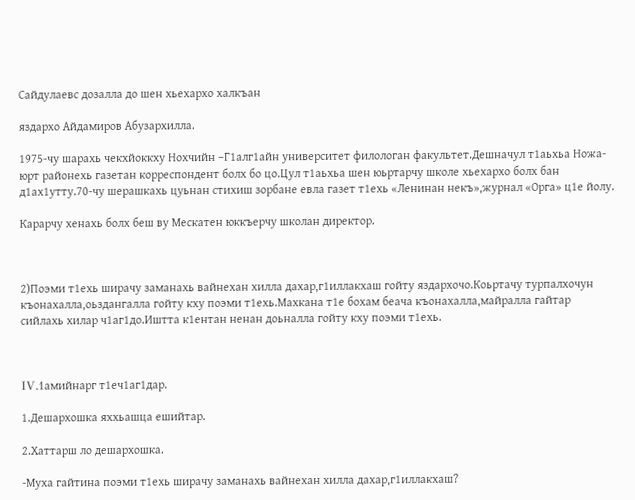Сайдулаевс дозалла до шен хьехархо халкъан

яздархо Айдамиров Абузархилла.

1975-чу шарахь чекхйоккху Нохчийн –Г1алг1айн университет филологан факультет.Дешначул т1аьхьа Ножа-юрт районехь газетан корреспондент болх бо цо.Цул т1аьхьа шен юьртарчу школе хьехархо болх бан д1ах1утту.70-чу шерашкахь цуьнан стихиш зорбане евла газет т1ехь «Ленинан некъ»,журнал «Орга» ц1е йолу.

Карарчу хенахь болх беш ву Мескатен юккъерчу школан директор.



2)Поэми т1ехь ширачу заманахь вайнехан хилла дахар,г1иллакхаш гойту яздархочо.Коьртачу турпалхочун къонахалла,оьздангалла гойту кху поэми т1ехь.Махкана т1е бохам беача къонахалла,майралла гайтар сийлахь хилар ч1аг1до.Иштта к1ентан ненан доьналла гойту кху поэми т1ехь.



ΙV.1амийнарг т1еч1аг1дар.

1.Дешархошка яххьашца ешийтар.

2.Хаттарш ло дешархошка.

-Муха гайтина поэми т1ехь ширачу заманахь вайнехан хилла дахар,г1иллакхаш?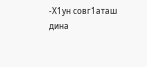-Х1ун совг1аташ дина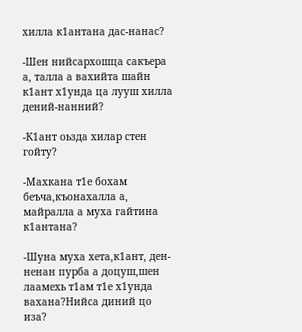хилла к1антана дас-нанас?

-Шен нийсархошца сакъера а, талла а вахийта шайн к1ант х1унда ца лууш хилла дений-нанний?

-К1ант оьзда хилар стен гойту?

-Махкана т1е бохам беъча,къонахалла а, майралла а муха гайтина к1антана?

-Шуна муха хета,к1ант, ден-ненан пурба а доцуш,шен лаамехь т1ам т1е х1унда вахана?Нийса диний цо иза?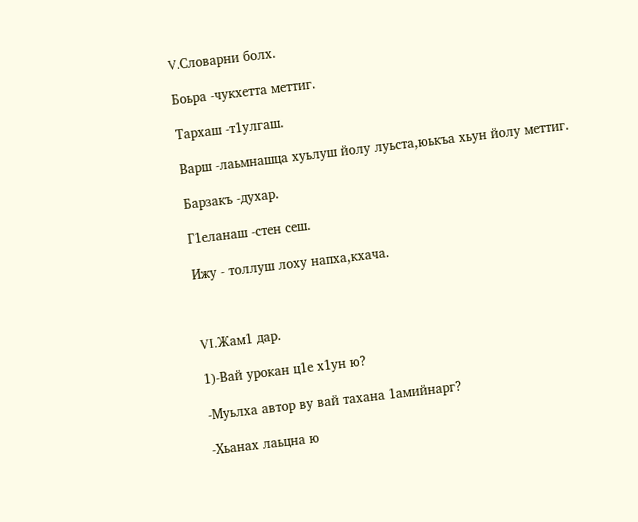V.Словарни болх.

Боьра -чукхетта меттиг.

Тархаш -т1улгаш.

Варш -лаьмнашца хуьлуш йолу луьста,юькъа хьун йолу меттиг.

Барзакъ -духар.

Г1еланаш -стен сеш.

Ижу - толлуш лоху напха,кхача.



VΙ.Жам1 дар.

1)-Вай урокан ц1е х1ун ю?

-Муьлха автор ву вай тахана 1амийнарг?

-Хьанах лаьцна ю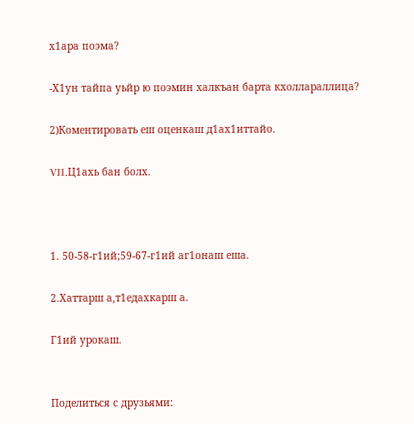х1ара поэма?

-Х1ун тайпа уьйр ю поэмин халкъан барта кхоллараллица?

2)Коментировать еш оценкаш д1ах1иттайо.

VΙΙ.Ц1ахь бан болх.



1. 50-58-г1ий;59-67-г1ий аг1онаш еша.

2.Хаттарш а,т1едахкарш а.

Г1ий урокаш.


Поделиться с друзьями: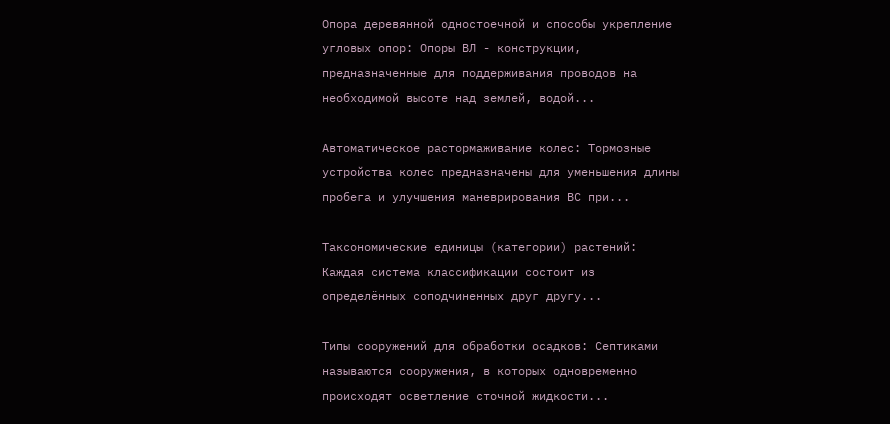Опора деревянной одностоечной и способы укрепление угловых опор: Опоры ВЛ - конструкции, предназначенные для поддерживания проводов на необходимой высоте над землей, водой...

Автоматическое растормаживание колес: Тормозные устройства колес предназначены для уменьшения длины пробега и улучшения маневрирования ВС при...

Таксономические единицы (категории) растений: Каждая система классификации состоит из определённых соподчиненных друг другу...

Типы сооружений для обработки осадков: Септиками называются сооружения, в которых одновременно происходят осветление сточной жидкости...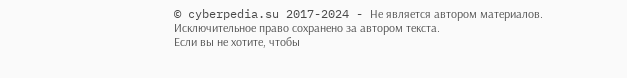© cyberpedia.su 2017-2024 - Не является автором материалов. Исключительное право сохранено за автором текста.
Если вы не хотите, чтобы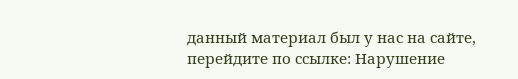данный материал был у нас на сайте, перейдите по ссылке: Нарушение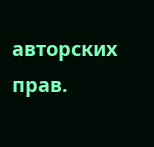авторских прав.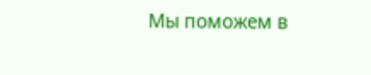Мы поможем в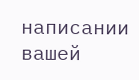написании вашей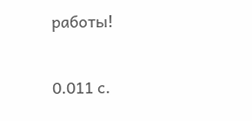работы!

0.011 с.